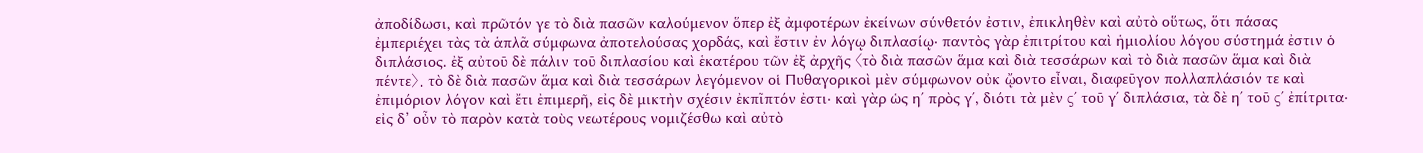ἀποδίδωσι, καὶ πρῶτόν γε τὸ διὰ πασῶν καλούμενον ὅπερ ἐξ ἀμφοτέρων ἐκείνων σύνθετόν ἐστιν, ἐπικληθὲν καὶ αὐτὸ οὕτως, ὅτι πάσας ἐμπεριέχει τὰς τὰ ἁπλᾶ σύμφωνα ἀποτελούσας χορδάς, καὶ ἔστιν ἐν λόγῳ διπλασίῳ· παντὸς γὰρ ἐπιτρίτου καὶ ἡμιολίου λόγου σύστημά ἐστιν ὁ διπλάσιος. ἐξ αὐτοῦ δὲ πάλιν τοῦ διπλασίου καὶ ἑκατέρου τῶν ἐξ ἀρχῆς 〈τὸ διὰ πασῶν ἅμα καὶ διὰ τεσσάρων καὶ τὸ διὰ πασῶν ἅμα καὶ διὰ πέντε〉. τὸ δὲ διὰ πασῶν ἅμα καὶ διὰ τεσσάρων λεγόμενον οἱ Πυθαγορικοὶ μὲν σύμφωνον οὐκ ᾤοντο εἶναι, διαφεῦγον πολλαπλάσιόν τε καὶ ἐπιμόριον λόγον καὶ ἔτι ἐπιμερῆ, εἰς δὲ μικτὴν σχέσιν ἐκπῖπτόν ἐστι· καὶ γὰρ ὡς ηʹ πρὸς γʹ, διότι τὰ μὲν ϛʹ τοῦ γʹ διπλάσια, τὰ δὲ ηʹ τοῦ ϛʹ ἐπίτριτα· εἰς δ’ οὖν τὸ παρὸν κατὰ τοὺς νεωτέρους νομιζέσθω καὶ αὐτὸ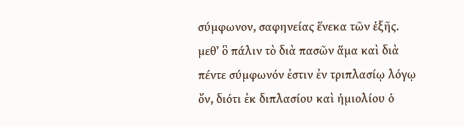σύμφωνον, σαφηνείας ἕνεκα τῶν ἑξῆς. μεθ’ ὃ πάλιν τὸ διὰ πασῶν ἅμα καὶ διὰ πέντε σύμφωνόν ἐστιν ἐν τριπλασίῳ λόγῳ ὄν, διότι ἐκ διπλασίου καὶ ἡμιολίου ὁ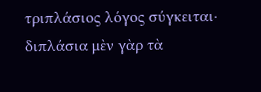τριπλάσιος λόγος σύγκειται· διπλάσια μὲν γὰρ τὰ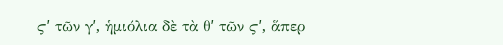ϛʹ τῶν γʹ, ἡμιόλια δὲ τὰ θʹ τῶν ϛʹ, ἅπερ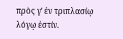πρὸς γʹ ἐν τριπλασίῳ λόγῳ ἐστίν.